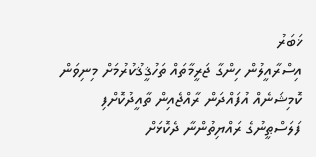ޚަބަރު
އިސްރާއީލުން ހިންގާ ޖަރީމާތައް ތަހުޤީޤުކުރުމަށް މިނިވަން ކޮމިޝަނެއް އުފައްދަން ރާއްޖެއިން ތާއީދުކޮށްފި
ފަލަސްޠީނުގެ ރައްޔިތުންނާ ދެކޮޅަށް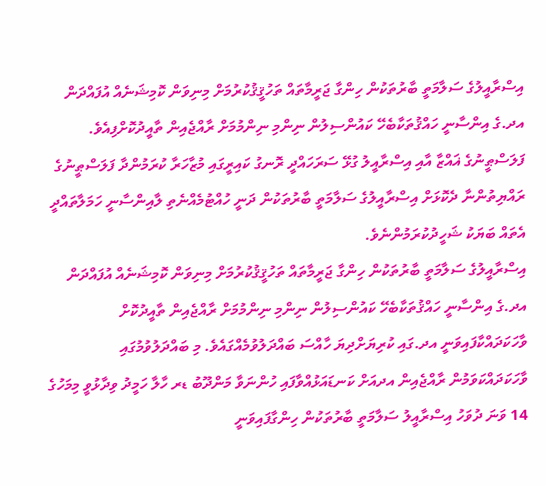އިސްރާއީލުގެ ސަލާމަތީ ބާރުތަކުން ހިންގާ ޖަރީމާތައް ތަހުޤީޤުކުރުމަށް މިނިވަން ކޮމިޝަނެއް އުފައްދަން އދ.ގެ އިންސާނީ ހައްޤުތަކާބެހޭ ކައުންސިލުން ނިންމި ނިންމުމަށް ރާއްޖެއިން ތާއީދުކޮށްފިއެވެ. ފަލަސްޠީނުގެ ޣައްޒާ އާއި އިސްރާއީލު ގުޅޭ ސަރަހައްދީ ރޮނގު ކައިރީގައި މުޒާހަރާ ކުރަމުންދާ ފަލަސްޠީނުގެ ރައްޔިތުންނާ ދެކޮޅަށް އިސްރާއީލުގެ ސަލާމަތީ ބާރުތަކުން ދަނީ ހުއްޓުމެއްނެތި ލާއިންސާނީ ހަމަލާތައްދީ އެތައް ބަޔަކު ޝަހީދުކުރަމުންނެވެ.
އިސްރާއީލުގެ ސަލާމަތީ ބާރުތަކުން ހިންގާ ޖަރީމާތައް ތަހުޤީޤުކުރުމަށް މިނިވަން ކޮމިޝަނެއް އުފައްދަން އދ.ގެ އިންސާނީ ހައްޤުތަކާބެހޭ ކައުންސިލުން ނިންމި ނިންމުމަށް ރާއްޖެއިން ތާއީދުކޮށް ވާހަކަދައްކާފައިވަނީ އދ.ގައި ކުރިޔަށްދިޔަ ހާއްސަ ބައްދަލުވުމެއްގައެވެ. މި ބައްދަލުވުމުގައި ވާހަކަދައްކަވަމުން ރާއްޖެއިން އދއަށް ކަނޑައަޅުއްވާފައި ހުންނަވާ މަންދޫބު ޑރ ހާލާ ހަމީދު ވިދާޅުވީ މިމަހުގެ 14 ވަނަ ދުވަހު އިސްރާއީލު ސަލާމަތީ ބާރުތަކުން ހިންގާފައިވަނީ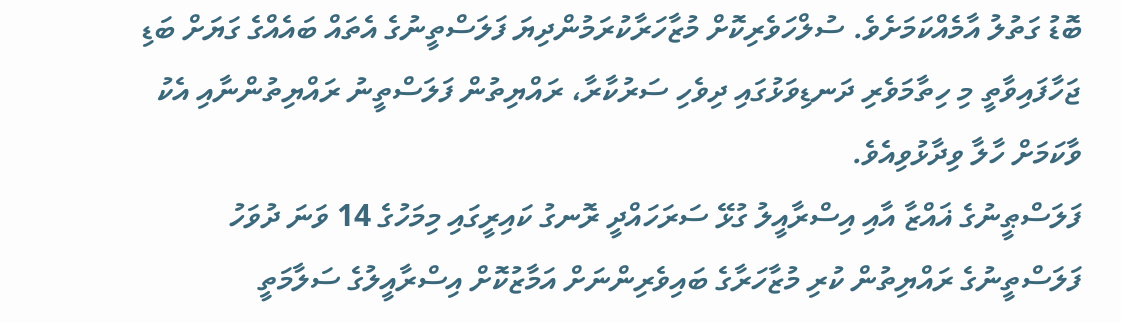ބޮޑު ގަތުލު އާމެއްކަމަށެވެ. ސުލްހަވެރިކޮށް މުޒާހަރާކުރަމުންދިޔަ ފަލަސްތީނުގެ އެތައް ބައެއްގެ ގަޔަށް ބަޑި ޖަހާފައިވާތީ މި ހިތާމަވެރި ދަނޑިވަޅުގައި ދިވެހި ސަރުކާރާ، ރައްޔިތުން ފަލަސްތީނު ރައްޔިތުންނާއި އެކު ވާކަމަށް ހާލާ ވިދާޅުވިއެވެ.
ފަލަސްޠީނުގެ ޣައްޒާ އާއި އިސްރާއީލު ގުޅޭ ސަރަހައްދީ ރޮނގު ކައިރީގައި މިމަހުގެ 14 ވަނަ ދުވަހު ފަލަސްތީނުގެ ރައްޔިތުން ކުރި މުޒާހަރާގެ ބައިވެރިންނަށް އަމާޒުކޮށް އިސްރާއީލުގެ ސަލާމަތީ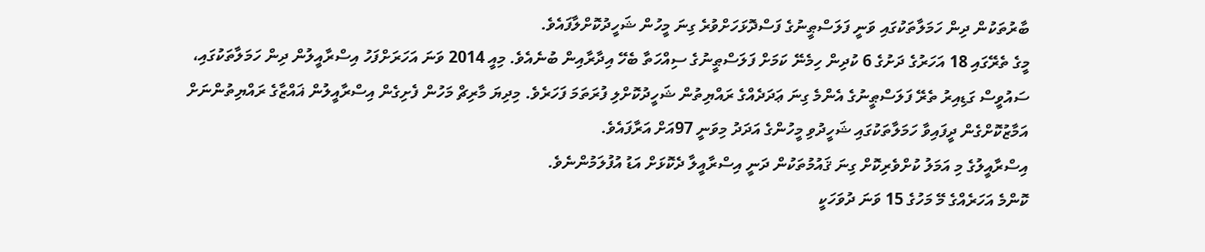ބާރުތަކުން ދިން ހަމަލާތަކުގައި ވަނީ ފަލަސްޠީނުގެ ފަސްދޮޅަހަށްވުރެ ގިނަ މީހުން ޝަހީދުކޮށްލާފައެވެ.
މީގެ ތެރޭގައި 18 އަހަރުގެ ދަށުގެ 6 ކުދިން ހިމެނޭ ކަމަށް ފަލަސްޠީނުގެ ސިއްހަތާ ބެހޭ އިދާރާއިން ބުނެއެވެ. މިއީ 2014 ވަނަ އަހަރަށްފަހު އިސްރާއީލުން ދިން ހަމަލާތަކުގައި، ސައުވީސް ގަޑިއިރު ތެރޭ ފަލަސްޠީނުގެ އެންމެ ގިނަ ޢަދަދެއްގެ ރައްޔިތުން ޝަހީދުކޮށްލި ފުރަތަމަ ފަހަރެވެ. މިދިޔަ މާރިޗް މަހުން ފެށިގެން އިސްރާއީލުން ޣައްޒާގެ ރައްޔިތުންނަށް އަމާޒުކޮށްގެން ދީފައިވާ ހަމަލާތަކުގައި ޝަހީދުވި މީހުންގެ އަދަދު މިވަނީ 97އަށް އަރާފައެވެ.
އިސްރާއީލުގެ މި އަމަލު ކުށްވެރިކޮށް ގިނަ ޤައުމުތަކުން ދަނީ އިސްރާއީލާ ދެކޮޅަށް އަޑު އުފުލަމުންނެވެ.
ކޮންމެ އަހަރެއްގެ މޭ މަހުގެ 15 ވަނަ ދުވަހަކީ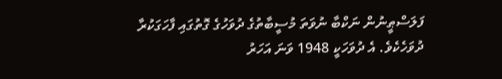ފަލަސްޠީނުން ނަކްބާ ނުވަތަ މުސީބާތުގެ ދުވަހުގެ ގޮތުގައި ފާހަގަކުރާ ދުވަހެކެވެ. އެ ދުވަހަކީ 1948 ވަނަ އަހަރު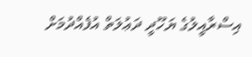އިސްރާއީލުގެ ޔަހޫދީ ދަޢުލަތް އުފެއްދުމަށް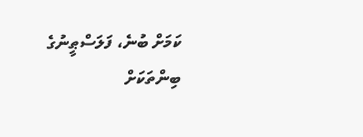ކަމަށް ބުނެ، ފަލަސްޠީނުގެ ބިންތަކަށް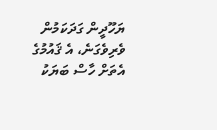ޔަހޫދީން ގަދަކަމުން ވެރިވެގަނެ، އެ ޤައުމުގެ އެތަށް ހާސް ބަޔަކު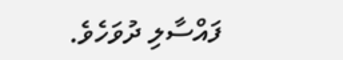ފައްސާލި ދުވަހެވެ.